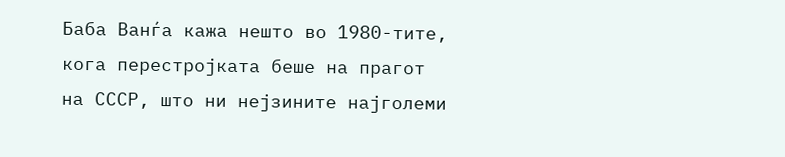Баба Ванѓа кажа нешто во 1980-тите, кога перестројката беше на прагот на СССР, што ни нејзините најголеми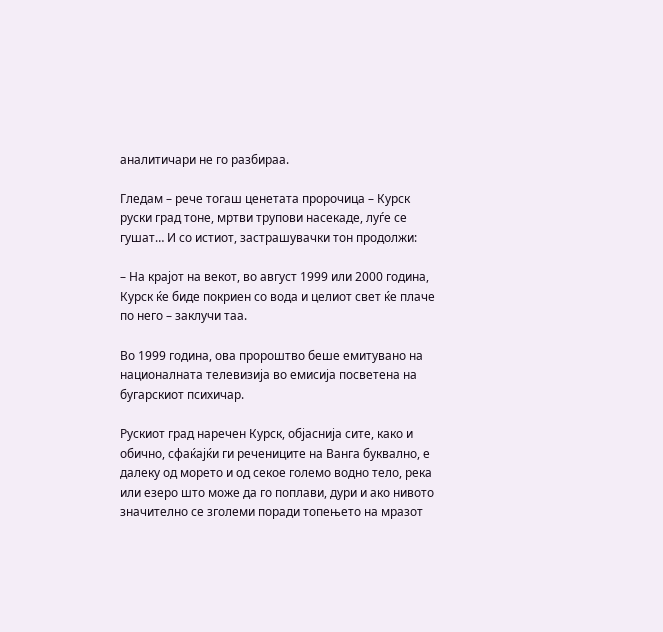аналитичари не го разбираа.

Гледам – рече тогаш ценетата пророчица – Курск руски град тоне, мртви трупови насекаде, луѓе се гушат… И со истиот, застрашувачки тон продолжи:

– На крајот на векот, во август 1999 или 2000 година, Курск ќе биде покриен со вода и целиот свет ќе плаче по него – заклучи таа.

Во 1999 година, ова пророштво беше емитувано на националната телевизија во емисија посветена на бугарскиот психичар.

Рускиот град наречен Курск, објаснија сите, како и обично, сфаќајќи ги речениците на Ванга буквално, е далеку од морето и од секое големо водно тело, река или езеро што може да го поплави, дури и ако нивото значително се зголеми поради топењето на мразот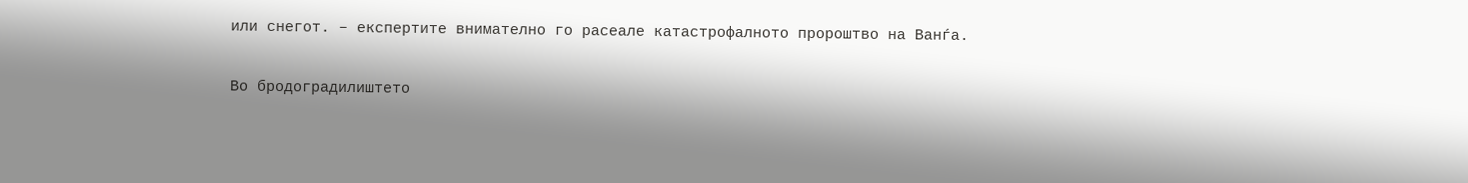или снегот. – експертите внимателно го расеале катастрофалното пророштво на Ванѓа.

Во бродоградилиштето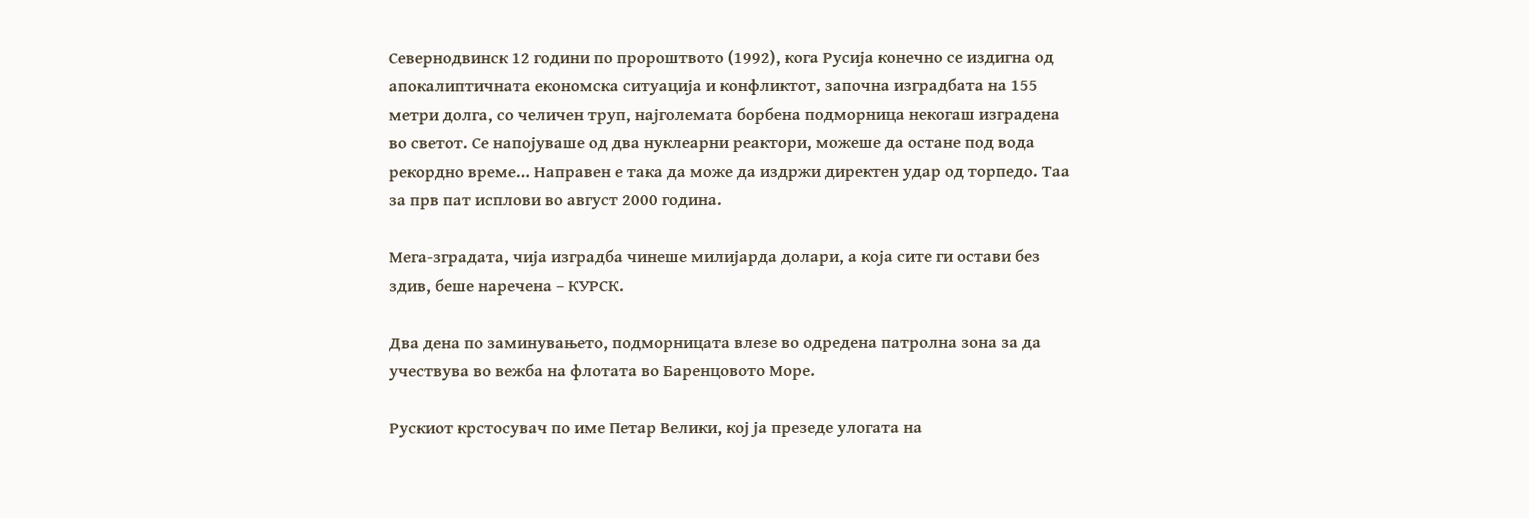Севернодвинск 12 години по пророштвото (1992), кога Русија конечно се издигна од апокалиптичната економска ситуација и конфликтот, започна изградбата на 155 метри долга, со челичен труп, најголемата борбена подморница некогаш изградена во светот. Се напојуваше од два нуклеарни реактори, можеше да остане под вода рекордно време… Направен е така да може да издржи директен удар од торпедо. Таа за прв пат исплови во август 2000 година.

Мега-зградата, чија изградба чинеше милијарда долари, а која сите ги остави без здив, беше наречена – КУРСК.

Два дена по заминувањето, подморницата влезе во одредена патролна зона за да учествува во вежба на флотата во Баренцовото Море.

Рускиот крстосувач по име Петар Велики, кој ја презеде улогата на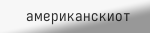американскиот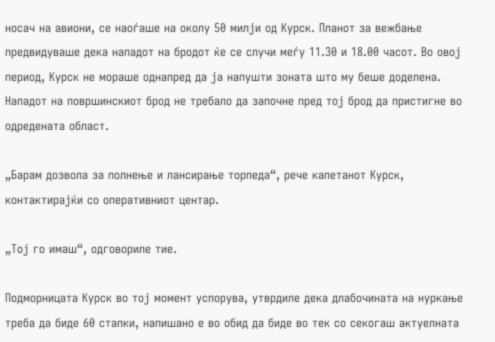носач на авиони, се наоѓаше на околу 50 милји од Курск. Планот за вежбање предвидуваше дека нападот на бродот ќе се случи меѓу 11.30 и 18.00 часот. Во овој период, Курск не мораше однапред да ја напушти зоната што му беше доделена. Нападот на површинскиот брод не требало да започне пред тој брод да пристигне во одредената област.

„Барам дозвола за полнење и лансирање торпеда“, рече капетанот Курск, контактирајќи со оперативниот центар.

„Тој го имаш“, одговориле тие.

Подморницата Курск во тој момент успорува, утврдиле дека длабочината на нуркање треба да биде 60 стапки, напишано е во обид да биде во тек со секогаш актуелната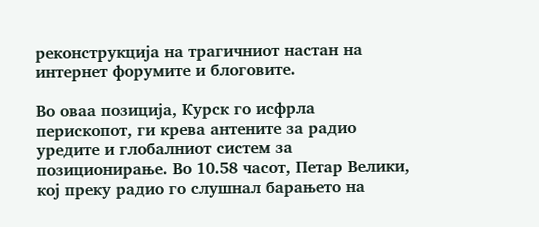реконструкција на трагичниот настан на интернет форумите и блоговите.

Во оваа позиција, Курск го исфрла перископот, ги крева антените за радио уредите и глобалниот систем за позиционирање. Во 10.58 часот, Петар Велики, кој преку радио го слушнал барањето на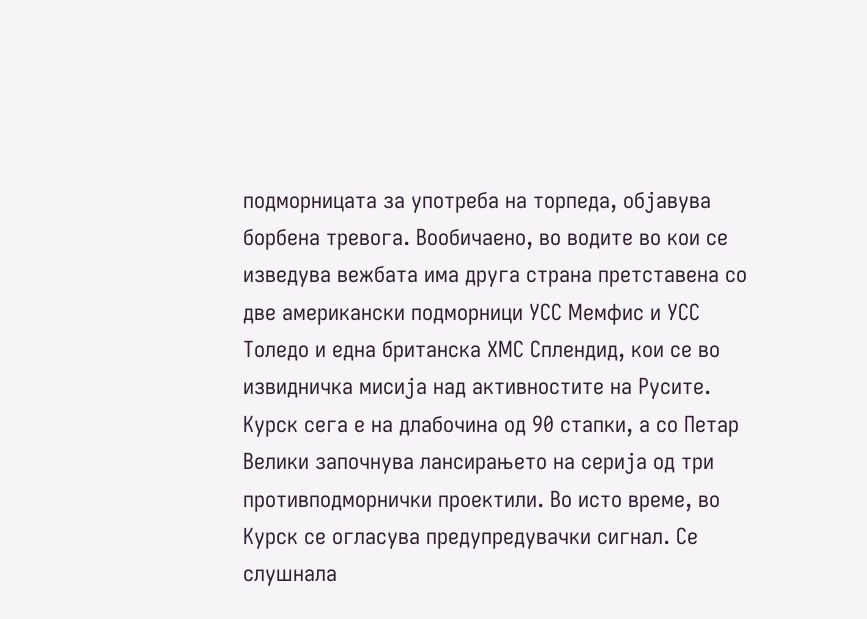подморницата за употреба на торпеда, објавува борбена тревога. Вообичаено, во водите во кои се изведува вежбата има друга страна претставена со две американски подморници УСС Мемфис и УСС Толедо и една британска ХМС Сплендид, кои се во извидничка мисија над активностите на Русите. Курск сега е на длабочина од 90 стапки, а со Петар Велики започнува лансирањето на серија од три противподморнички проектили. Во исто време, во Курск се огласува предупредувачки сигнал. Се слушнала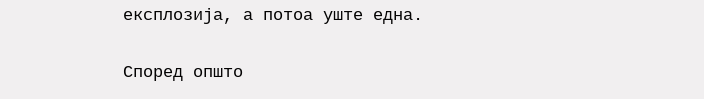експлозија, а потоа уште една.

Според општо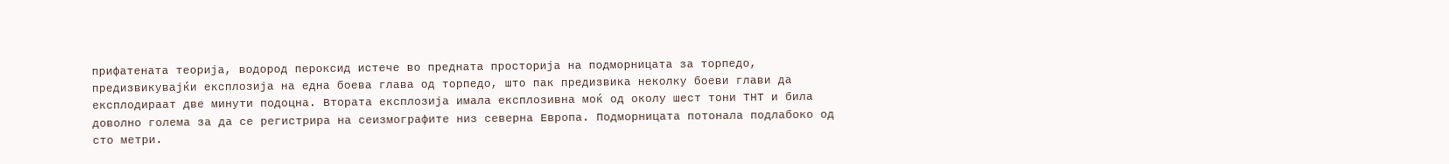прифатената теорија, водород пероксид истече во предната просторија на подморницата за торпедо, предизвикувајќи експлозија на една боева глава од торпедо, што пак предизвика неколку боеви глави да експлодираат две минути подоцна. Втората експлозија имала експлозивна моќ од околу шест тони ТНТ и била доволно голема за да се регистрира на сеизмографите низ северна Европа. Подморницата потонала подлабоко од сто метри.